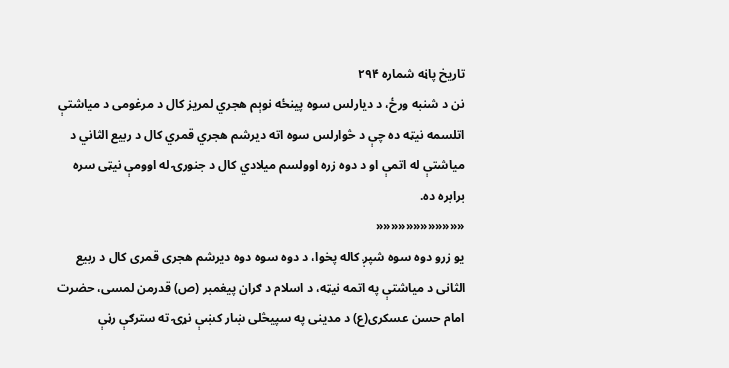تاریخ پاڼه شماره ۲۹۴
نن د شنبه ورځ، د دیارلس سوه پینځه نوېم هجري لمریز کال د مرغومی د میاشتې اتلسمه نیټه ده چې د څوارلس سوه اته دیرشم هجري قمري کال د ربیع الثاني د میاشتې له اتمې او د دوه زره اوولسم میلادي کال د جنورۍ له اوومې نیټی سره برابره ده.
««««««««««««
یو زرو دوه سوه شپږ کاله پخوا، د دوه سوه دوه دیرشم هجری قمری کال د ربیع الثانی د میاشتې په اتمه نیټه، د اسلام د ګران پیغمبر (ص) قدرمن لمسی، حضرت امام حسن عسکری(ع) د مدینی په سپیڅلی ښار کښې نړۍ ته سترګې رڼې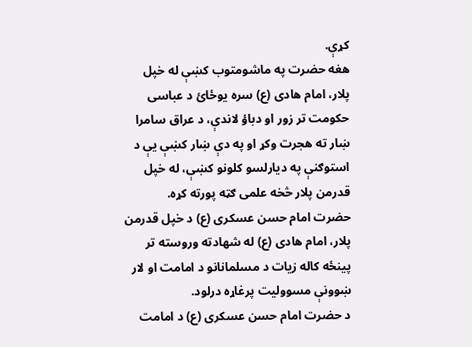کړې.
هغه حضرت په ماشومتوب کښې له خپل پلار، امام هادی (ع) سره یوځائ د عباسی حکومت تر زور او دباؤ لاندې، د عراق سامرا ښار ته هجرت وکړ او په دې ښار کښې یې د استوګنې په دیارلسو کلونو کښې، له خپل قدرمن پلار څخه علمی ګټه پورته کړه.
حضرت امام حسن عسکری (ع) د خپل قدرمن پلار، امام هادی (ع) له شهادته وروسته تر پینځه کاله زیات د مسلمانانو د امامت او لار ښوونې مسوولیت پرغاړه درلود.
د حضرت امام حسن عسکری (ع) د امامت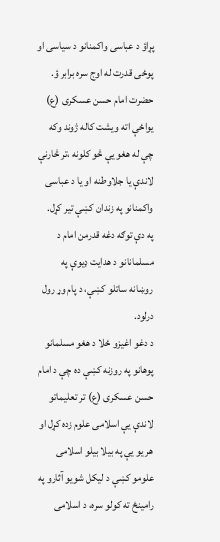پړاؤ د عباسی واکمنانو د سیاسی او پوځی قدرت له اوج سره برابر ؤ.
حضرت امام حسن عسکری (ع) یواځې اته ویشت کاله ژوند وکه چې له هغو یې څو کلونه ،تر څارنې لاندې یا جلاوطنه او یا د عباسی واکمنانو په زندان کښې تیر کړل.
په دې توګه دغه قدرمن امام د مسلمانانو د هدایت ډیوې په روښانه ساتلو کښې، د پام وړ رول درلود.
د دغو اغیزو ځلا د هغو مسلمانو پوهانو په روزنه کښې ده چې د امام حسن عسکری (ع) تر تعلیماتو لاندې یې اسلامی علوم زده کړل او هر یو یې په بیلا بیلو اسلامی علومو کښې د لیکل شویو آثارو په رامینځ ته کولو سره، د اسلامی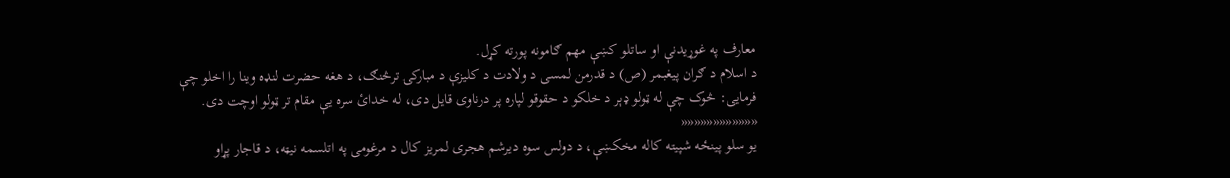معارف په غوړیدنې او ساتلو کښې مهم ګامونه پورته کړل.
د اسلام د ګران پیغبمر (ص) د قدرمن لمسی د ولادت د کلیزې د مبارکۍ ترڅنګ، د هغه حضرت لنډه وینا را اخلو چې فرمایی: څوک چې له ټولو ډېر د خلکو د حقوقو لپاره پر درناوی قایل دی، له خدائ سره یې مقام تر ټولو اوچت دی.
««««««««««««
یو سلو پینځه شپیته کاله مخکښې، د دولس سوه دیرشم هجری لمریز کال د مرغومی په اتلسمه نیټه، د قاجار پړاو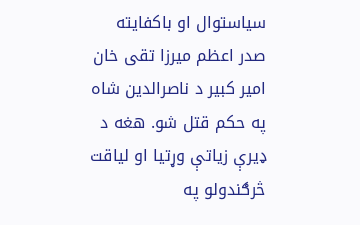سیاستوال او باکفایته صدر اعظم میرزا تقی خان امیر کبیر د ناصرالدین شاه په حکم قتل شو. هغه د ډیرې زیاتې وړتیا او لیاقت څرګندولو په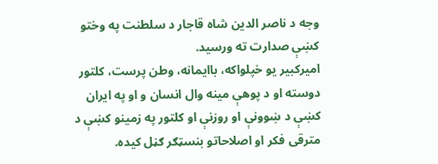وجه د ناصر الدین شاه قاجار د سلطنت په وختو کښې صدارت ته ورسید.
امیرکبیر یو خپلواکه، باایمانه، وطن پرست، کلتور دوسته او د پوهې مینه وال انسان و او په ایران کښې د ښوونې او روزنې او کلتور په زمینو کښې د مترقی فکر او اصلاحاتو بنسټګر ګڼل کیده.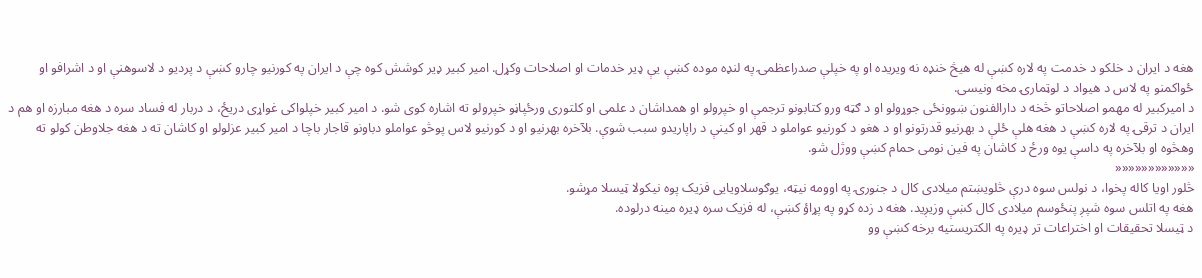هغه د ایران د خلکو د خدمت په لاره کښې له هیڅ خنډه نه ویریده او په خپلې صدراعظمۍ په لنډه موده کښې یې ډیر خدمات او اصلاحات وکړل. امیر کبیر ډیر کوشش کوه چې د ایران په کورنیو چارو کښې د پردیو د لاسوهنې او د اشرافو او ځواکمنو په لاس د هیواد د لوټمارۍ مخه ونیسی.
د امیرکبیر له مهمو اصلاحاتو څخه د دارالفنون ښوونځی جوړولو او د ګټه ورو کتابونو ترجمې او خپرولو او همداشان د علمی او کلتوری ورځپاڼو خپرولو ته اشاره کوی شو. د امیر کبیر خپلواکی غواړی دریځ، د دربار له فساد سره د هغه مبارزه او هم د ایران د ترقۍ په لاره کښې د هغه هلې ځلې د بهرنیو قدرتونو او د هغو د کورنیو عواملو د قهر او کینې د راپاریدو سبب شوې. بلآخره بهرنیو او د کورنیو لاس پوڅو عواملو دباونو قاجار باچا د امیر کبیر عزلولو او کاشان ته د هغه جلاوطن کولو ته وهڅوه او بلآخره په داسې یوه ورځ د کاشان په فین نومی حمام کښې ووژل شو.
««««««««««««
څلور اویا کاله پخوا، د نولس سوه درې څلویښتم میلادی کال د جنورۍ په اوومه نیټه، یوګوسلاویایی فزیک پوه نیکولا ټیسلا مړشو.
هغه په اتلس سوه شپږ پنځوسم میلادی کال کښې وزیږید. هغه د زده کړو په پړاؤ کښې، له فزیک سره ډیره مینه درلوده.
د ټیسلا تحقیقات او اختراعات تر ډیره په الکتریستیه برخه کښې وو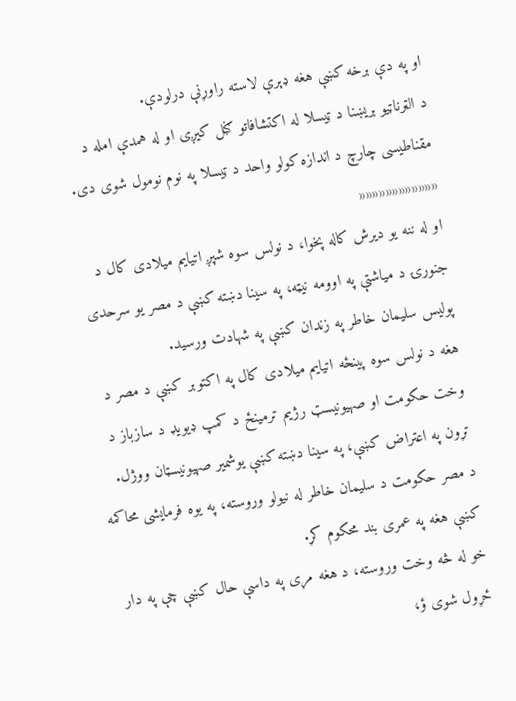او په دې برخه کښې هغه ډېرې لاسته راوړنې درلودې.
د الټرناټیو بریښنا د ټیسلا له اکتشافاتو ګڼل کیږی او له همدې امله د مقناطیسی چارچ د اندازه کولو واحد د ټیسلا په نوم نومول شوی دی.
««««««««««««
او له ننه یو دیرش کاله پخوا، د نولس سوه شپږ اتیایم میلادی کال د جنورۍ د میاشتې په اوومه نیټه، په سینا دښته کښې د مصر یو سرحدی پولیس سلیمان خاطر په زندان کښې په شهادت ورسید.
هغه د نولس سوه پینځه اتیایم میلادی کال په اکتوبر کښې د مصر د وخت حکومت او صهیونیسټ رژیم ترمینځ د کمپ ډیویډ د سازباز د تړون په اعتراض کښې، په سینا دښته کښې یوشمیر صهیونیسټان ووژل.
د مصر حکومت د سلیمان خاطر له نیولو وروسته، په یوه فرمایشی محاکمه کښې هغه په عمری بند محکوم کړ.
خو له څه وخت وروسته، د هغه مړی په داسې حال کښې چې په دار ځړول شوی ؤ،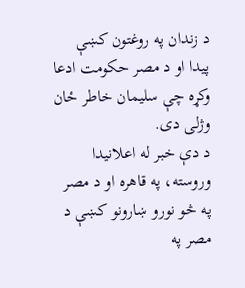د زندان په روغتون کښې پیدا او د مصر حکومت ادعا وکړه چې سلیمان خاطر ځان وژلی دی.
د دې خبر له اعلانیدا وروسته، په قاهره او د مصر په څو نورو ښارونو کښې د مصر په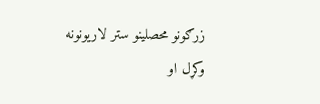زرګونو محصلینو ستر لاریونونه وکړل او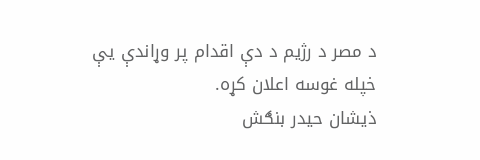د مصر د رژیم د دې اقدام پر وړاندې یې خپله غوسه اعلان کړه.
ذیشان حیدر بنګش